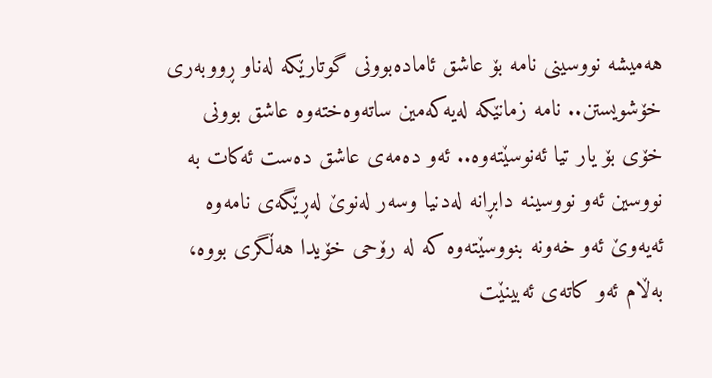هه‌میشه‌ نووسینی نامه‌ بۆ عاشق ئاماده‌بوونی گوتارێكه‌ له‌ناو ڕووبه‌ری خۆشویستن.. نامه‌ زمانێكه‌ له‌یه‌كه‌مین ساته‌وه‌خته‌وه‌ عاشق بوونی خۆی بۆ یار تیا ئه‌نوسێته‌وه‌.. ئه‌و ده‌مه‌ی عاشق ده‌ست ئه‌كات به‌ نووسین ئه‌و نووسینه‌ دابڕانه‌ له‌دنیا وسه‌ر له‌نوێ‌ له‌ڕێگه‌ی نامه‌وه‌ ئه‌یه‌وێ‌ ئه‌و خه‌ونه‌ بنووسێته‌وه‌ كه‌ له‌ رۆحی خۆیدا هه‌ڵگری بووه‌، به‌ڵام ئه‌و كاته‌ی ئه‌بینێت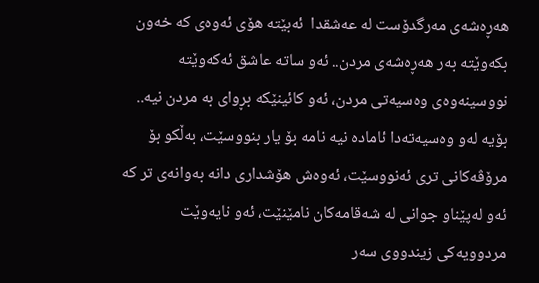هه‌ڕه‌شه‌ی مه‌رگدۆست له‌ عه‌شقدا  ئه‌بێته‌ هۆی ئه‌وه‌ی كه‌ خه‌ون بكه‌وێته‌ به‌ر هه‌ڕه‌شه‌ی مردن.. ئه‌و ساته‌ عاشق ئه‌كه‌وێته‌ نووسینه‌وه‌ی وه‌سیه‌تی مردن، ئه‌و كائینێكه‌ بڕوای به‌ مردن نیه‌.. بۆیه‌ له‌و وه‌سیه‌ته‌دا ئاماده‌ نیه‌ نامه‌ بۆ یار بنووسێت، به‌ڵكو بۆ مرۆڤه‌كانی تری ئه‌نووسێت، ئه‌وه‌ش هۆشداری دانه‌ به‌وانه‌ی تر كه‌ ئه‌و له‌پێناو جوانی له‌ شه‌قامه‌كان نامێنێت، ئه‌و نایه‌وێت مردوویه‌كی زیندووی سه‌ر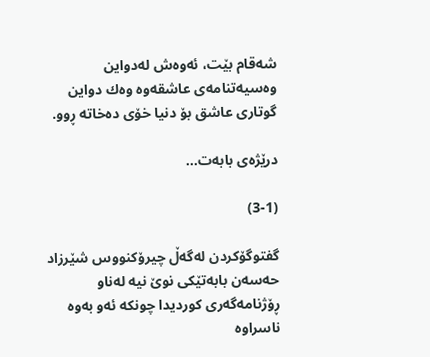شه‌قام بێت، ئه‌وه‌ش له‌دواین وه‌سیه‌تنامه‌ی عاشقه‌وه‌ وه‌ك دواین گوتاری عاشق بۆ دنیا خۆی ده‌خاته‌ ڕوو.

درێژه‌ی بابه‌ت...

(3-1)

گفتوگۆكردن له‌گه‌ڵ چیرۆكنووس شێرزاد حه‌سه‌ن بابه‌تێكی نوێ‌ نیه‌ له‌ناو ڕۆژنامه‌گه‌ری كوردیدا چونكه‌ ئه‌و به‌وه‌ ناسراوه‌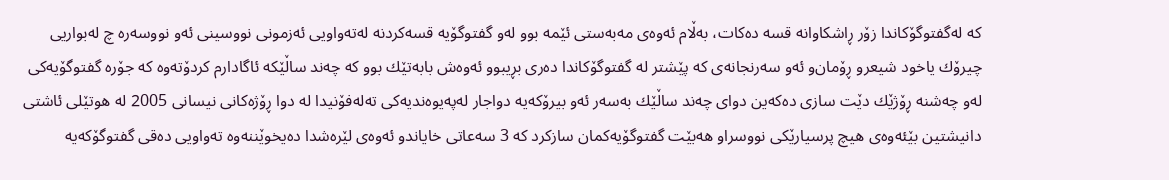كه‌ له‌گفتوگۆكاندا زۆر ڕاشكاوانه‌ قسه‌ ده‌كات، به‌ڵام ئه‌وه‌ی مه‌به‌ستی ئێمه‌ بوو له‌و گفتوگۆیه‌ قسه‌كردنه‌ له‌ته‌واویی ئه‌زمونی نووسینی ئه‌و نووسه‌ره‌ چ له‌بواریی چیرۆك یاخود شیعر‌و ڕۆمان‌و ئه‌و سه‌رنجانه‌ی كه‌ پێشتر له‌ گفتوگۆكاندا ده‌ری بڕیبوو ئه‌وه‌ش بابه‌تێك بوو كه‌ چه‌ند ساڵێكه‌ ئاگادارم كردۆته‌وه‌ كه‌ جۆره‌ گفتوگۆیه‌كی له‌و چه‌شنه‌ ڕۆژێك دێت سازی ده‌كه‌ین دوای چه‌ند ساڵێك به‌سه‌ر ئه‌و بیرۆكه‌یه‌ دواجار له‌په‌یوه‌ندیه‌كی ته‌له‌فۆنیدا له‌ دوا ڕۆژه‌كانی نیسانی 2005 له‌ هوتێلی ئاشتی دانیشتین بێئه‌وه‌ی هیچ پرسیارێكی نووسراو هه‌بێت گفتوگۆیه‌كمان سازكرد كه‌ 3 سه‌عاتی خایاند‌و ئه‌وه‌ی لێره‌شدا ده‌یخوێننه‌وه‌ ته‌واویی ده‌قی گفتوگۆكه‌یه‌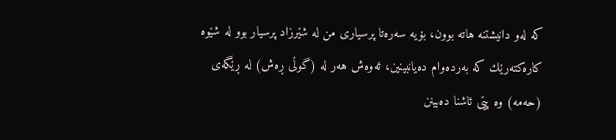كه‌ له‌و دانیشتنه‌ هاته‌ بوون، بۆیه‌ سه‌ره‌تا پرسیاری من له‌ شێرزاد پرسیار بوو له‌ شێوه‌ كاره‌كته‌رێك كه‌ به‌رده‌وام ده‌یانبینین، ئه‌وه‌ش هه‌ر له‌ (گوڵی ڕه‌ش) له‌ ڕێگه‌ی (حه‌مه‌) وه‌ پێی ئاشنا ده‌بینن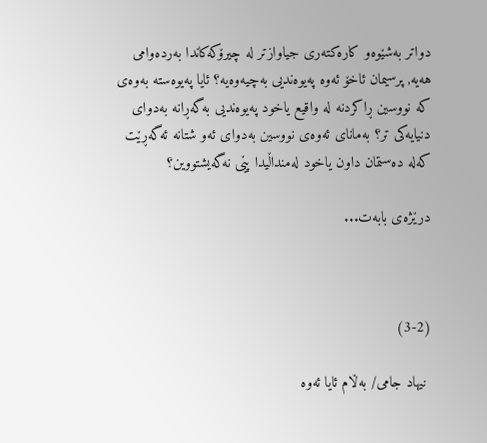دواتر به‌شێوه‌و كاره‌كته‌ری جیاوازتر له‌ چیرۆكه‌كاندا به‌رده‌وامی هه‌یه‌, پرسیمان ئاخۆ ئه‌وه‌ په‌یوه‌ندیی به‌چیه‌وه‌یه‌؟ ئایا په‌یوه‌سته‌ به‌وه‌ی كه‌ نووسین ڕاكردنه‌ له‌ واقیع یاخود په‌یوه‌ندیی به‌گه‌ڕانه‌ به‌دوای دنیایه‌كی تر؟ به‌مانای ئه‌وه‌ی نووسین به‌دوای ئه‌و شتانه‌ ئه‌گه‌ڕێت كه‌له‌ ده‌ستمان داون یاخود له‌منداڵیدا پێی نه‌گه‌یشتووین؟

درێژه‌ی بابه‌ت...



(3-2)

 نیهاد جامی/ به‌ڵام ئایا ئه‌وه‌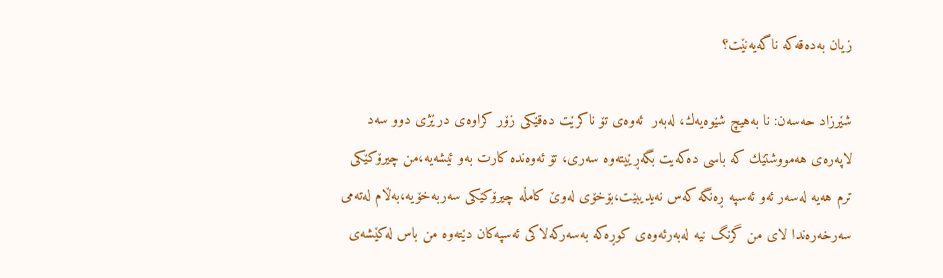زیان به‌ده‌قه‌كه‌ ناگه‌یه‌نێت؟

شێرزاد حه‌سه‌ن: نا به‌هیچ شێوه‌یه‌ك، له‌به‌ر  ئه‌وه‌ی تۆ ناكرێت ده‌قێكی زۆر كراوه‌ی درێژی دوو سه‌د لاپه‌ره‌ی هه‌مووشتێك كه‌ باسی ده‌كه‌یت بگه‌ڕێیته‌وه‌ سه‌ری، تۆ ئه‌وه‌نده‌ كارت به‌و ئیشه‌یه‌،من چیرۆكێكی ترم هه‌یه‌ له‌سه‌ر ئه‌و ئه‌سپه‌ ڕه‌نگه‌ كه‌س نه‌یدیبێت،بۆخۆی له‌وێ‌ كامڵه‌ چیرۆكێكی سه‌ربه‌خۆیه‌،به‌ڵام له‌ته‌می سه‌رخه‌ره‌ندا لای من گرنگ نیه‌ له‌به‌رئه‌وه‌ی كوڕه‌كه‌ به‌سه‌ركه‌لاكی ئه‌سپه‌كان دێته‌وه‌ من باس له‌كێشه‌ی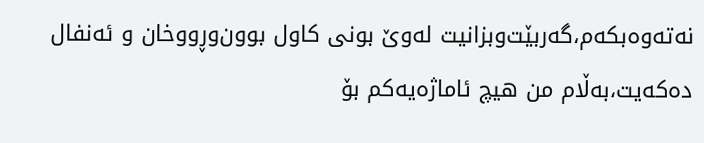نه‌ته‌وه‌بكه‌م،گه‌ربێت‌وبزانیت له‌وێ‌ بونی كاول بوون‌وڕووخان و ئه‌نفال ده‌كه‌یت،به‌ڵام من هیچ ئاماژه‌یه‌كم بۆ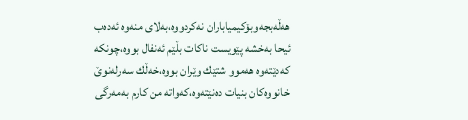هه‌ڵه‌بجه‌‌وبۆكیمیاباران نه‌كردووه‌،به‌لای منه‌وه‌ ئه‌ده‌ب ئیحا به‌خشه‌ پێویست ناكات بڵێم ئه‌نفال بووه‌،چونكه‌ كه‌دێته‌وه‌ هه‌موو شتێك وێران بووه‌،خه‌ڵك سه‌رله‌نوێ‌ خانووه‌كان بنیات ده‌نێته‌وه‌،كه‌واته‌ من كارم به‌مه‌رگی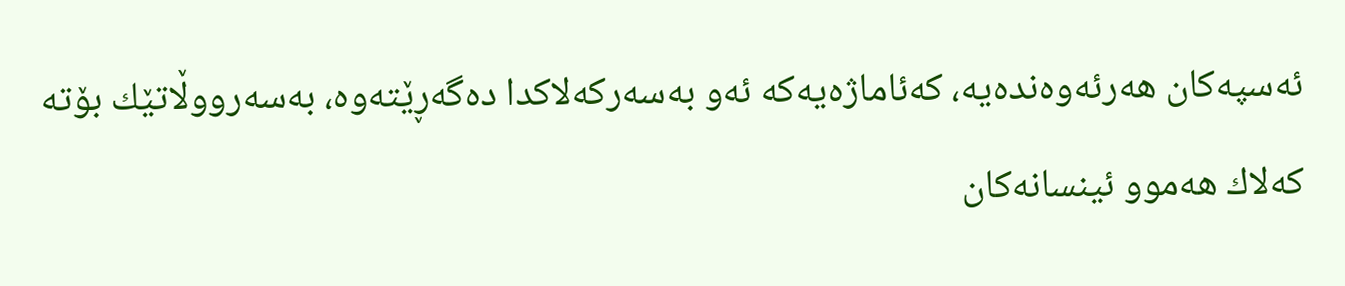ئه‌سپه‌كان هه‌رئه‌وه‌نده‌یه‌، كه‌ئاماژه‌یه‌كه‌ ئه‌و به‌سه‌ركه‌لاكدا ده‌گه‌ڕێته‌وه‌، به‌سه‌رووڵاتێك بۆته‌ كه‌لاك هه‌موو ئینسانه‌كان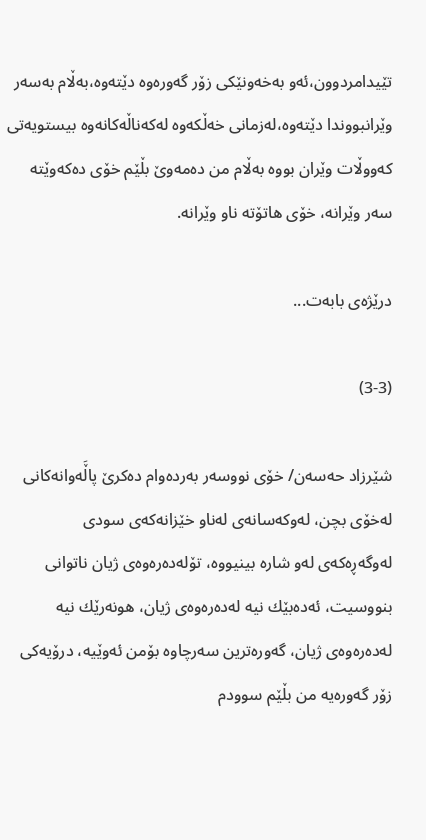تێیدامردوون،ئه‌و به‌خه‌ونێكی زۆر گه‌وره‌وه‌ دێته‌وه‌،به‌ڵام به‌سه‌ر وێرانبووندا دێته‌وه‌،له‌زمانی خه‌ڵكه‌وه‌ له‌كه‌ناڵه‌كانه‌وه‌ بیستویه‌تی كه‌ووڵات وێران بووه‌ به‌ڵام من ده‌مه‌وێ‌ بڵێم خۆی ده‌كه‌وێته‌ سه‌ر وێرانه‌، خۆی هاتۆته‌ ناو وێرانه‌.

درێژه‌ی بابه‌ت...

(3-3)

شێرزاد حه‌سه‌ن/ خۆی نووسه‌ر به‌رده‌وام ده‌كرێ‌ پاڵَه‌وانه‌كانی له‌خۆی بچن، له‌وكه‌سانه‌ی له‌ناو خێزانه‌كه‌ی سودی له‌وگه‌ڕه‌كه‌ی له‌و شاره‌ بینیووه‌، تۆله‌ده‌ره‌وه‌ی ژیان ناتوانی بنووسیت، ئه‌ده‌بێك نیه‌ له‌ده‌ره‌وه‌ی ژیان، هونه‌رێك نیه‌ له‌ده‌ره‌وه‌ی ژیان، گه‌وره‌ترین سه‌رچاوه‌ بۆمن ئه‌وێیه‌، درۆیه‌كی زۆر گه‌وره‌یه‌ من بڵێم سوودم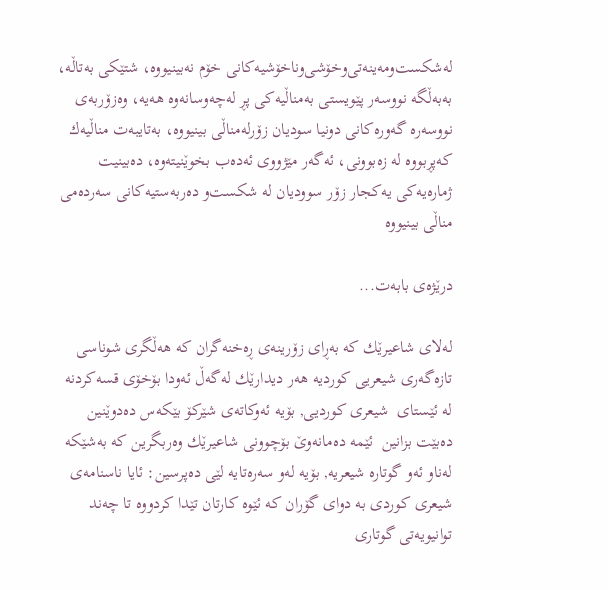له‌شكست‌ومه‌ینه‌تی‌وخۆشی‌وناخۆشیه‌كانی خۆم نه‌بینیووه‌، شتێكی به‌تاڵه‌، به‌به‌ڵگه‌ نووسه‌ر پێویستی به‌مناڵیه‌كی پڕ له‌چه‌وسانه‌وه‌ هه‌یه‌، وه‌زۆربه‌ی نووسه‌ره‌ گه‌وره‌كانی دونیا سودیان زۆرله‌مناڵی بینیووه‌، به‌تایبه‌ت مناڵیه‌ك كه‌پڕبووه‌ له‌ زه‌بوونی، ئه‌گه‌ر مێژووی ئه‌ده‌ب بخوێنیته‌وه‌، ده‌بینیت ژماره‌یه‌كی یه‌كجار زۆر سوودیان له‌ شكست‌و ده‌ربه‌ستیه‌كانی سه‌رده‌می مناڵی بینیووه

درێژه‌ی بابه‌ت...

له‌لای شاعیرێك كه‌ به‌ڕای زۆرینه‌ی ڕه‌خنه‌گران كه‌ هه‌ڵگری شوناسی تازه‌گه‌ری شیعریی كوردیه‌ هه‌ر دیدارێك له‌گه‌ڵ ئه‌ودا بۆخۆی قسه‌كردنه‌  له‌ ئێستای  شیعری كوردیی, بۆیه‌ ئه‌وكاته‌ی شێركۆ بێكه‌س ده‌دوێنین ده‌بێت بزانین  ئێمه‌ ده‌مانه‌وێ بۆچوونی شاعیرێك وه‌ربگرین كه‌ به‌شێكه‌ له‌ناو ئه‌و گوتاره‌ شیعریه‌, بۆیه‌ له‌و سه‌ره‌تایه‌ لێی ده‌پرسین: ئایا ناسنامه‌ی شیعری كوردی به‌ دوای گۆران كه‌ ئێوه‌ كارتان تێدا كردووه‌ تا چه‌ند توانیویه‌تی گوتاری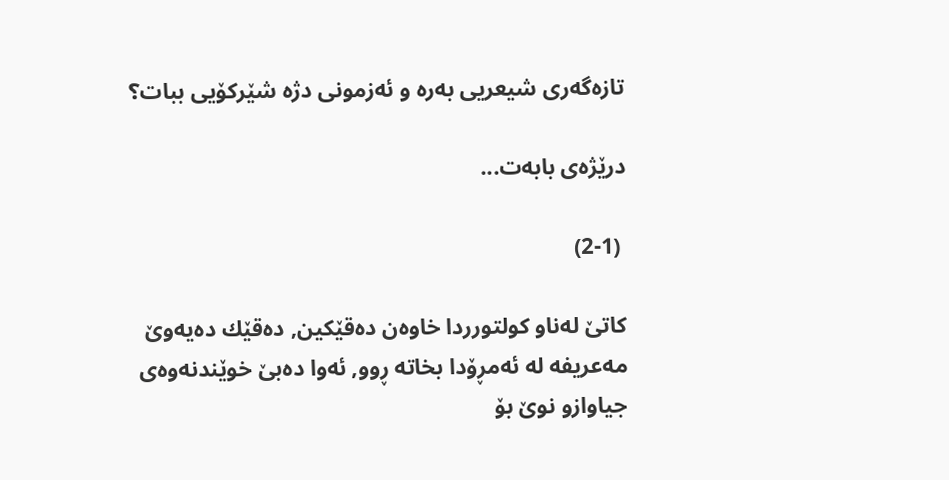تازه‌گه‌ری شیعریی به‌ره‌ و ئه‌زمونی دژه‌ شێركۆیی ببات؟

درێژه‌ی بابه‌ت...

 (2-1)

كاتێ‌ له‌ناو كولتورردا خاوه‌ن ده‌قێكین, ده‌قێك ده‌یه‌وێ‌ مه‌عریفه‌ له‌ ئه‌مڕۆدا بخاته‌ ڕوو, ئه‌وا ده‌بێ‌ خوێندنه‌وه‌ی جیاواز‌و نوێ‌ بۆ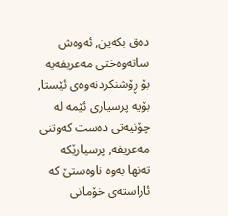ده‌ق بكه‌ین, ئه‌وه‌ش ساته‌وه‌ختی مه‌عریفه‌یه‌ بۆ ڕۆشنكردنه‌وه‌ی ئێستا, بۆیه‌ پرسیاری ئێمه‌ له‌ چۆنیه‌تی ده‌ست كه‌وتنی مه‌عریفه‌, پرسیارێكه‌ ته‌نها به‌وه‌ ناوه‌ستێ‌ كه‌ ئاراسته‌ی خۆمانی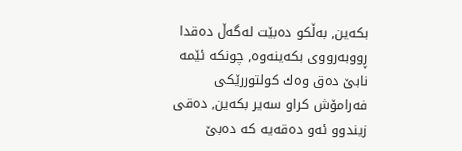بكه‌ین, به‌ڵكو ده‌بێت له‌گه‌ڵ ده‌قدا ڕووبه‌رووی بكه‌ینه‌وه‌, چونكه‌ ئێمه‌ نابێ‌ ده‌ق وه‌ك كولتوررێكی فه‌رامۆش كراو سه‌یر بكه‌ین, ده‌قی زیندوو ئه‌و ده‌قه‌یه‌ كه‌ ده‌بێ‌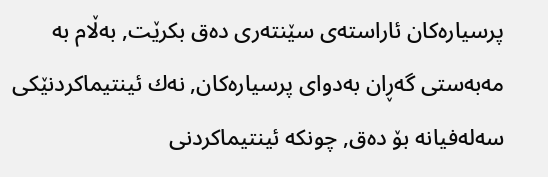پرسیاره‌كان ئاراسته‌ی سێنته‌ری ده‌ق بكرێت, به‌ڵام به‌ مه‌به‌ستی گه‌ڕان به‌دوای پرسیاره‌كان, نه‌ك ئینتیماكردنێكی سه‌له‌فیانه‌ بۆ ده‌ق, چونكه‌ ئینتیماكردنی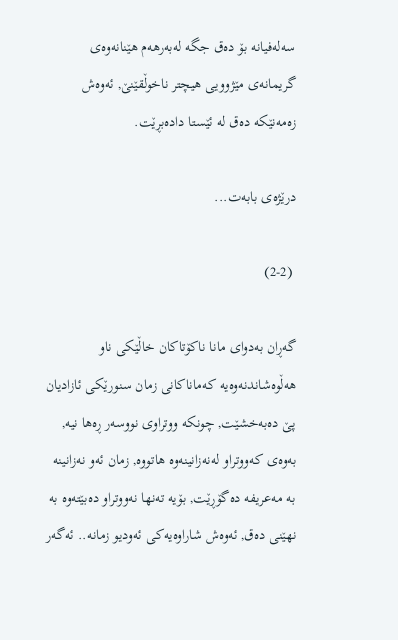سه‌له‌فیانه‌ بۆ ده‌ق جگه‌ له‌به‌رهه‌م هێنانه‌وه‌ی گریمانه‌ی مێژوویی هیچتر ناخوڵقێنێ‌, ئه‌وه‌ش زه‌مه‌نێكه‌ ده‌ق له‌ ئێستا داده‌بڕێت.

درێژه‌ی بابه‌ت...

 (2-2)

گه‌ڕان به‌دوای مانا ناكۆتاكان خاڵێكی ناو هه‌ڵوه‌شاندنه‌وه‌یه‌ كه‌ماناكانی زمان سنورێكی ئازادیان پێ‌ ده‌به‌خشێت, چونكه‌ ووتراوی نووسه‌ر ڕه‌ها نیه‌, به‌وه‌ی كه‌ووتراو له‌نه‌زانینه‌وه‌ هاتووه‌, زمان ئه‌و نه‌زانینه‌ به‌ مه‌عریفه‌ ده‌گۆڕێت, بۆیه‌ ته‌نها نه‌ووتراو ده‌بێته‌وه‌ به‌ نهێنی ده‌ق, ئه‌وه‌ش شاراوه‌یه‌كی ئه‌ودیو زمانه‌.. ئه‌گه‌ر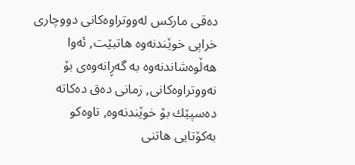ده‌قی ماركس له‌ووتراوه‌كانی دووچاری خراپی خوێندنه‌وه‌ هاتبێت, ئه‌وا هه‌ڵوه‌شاندنه‌وه‌ به‌ گه‌ڕانه‌وه‌ی بۆ نه‌ووتراوه‌كانی, زمانی ده‌ق ده‌كاته‌ ده‌سپێك بۆ خوێندنه‌وه‌, تاوه‌كو به‌كۆتایی هاتنی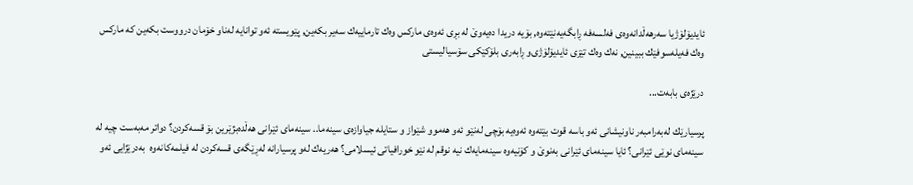ئایدیۆلۆژیا سه‌رهه‌ڵدانه‌وه‌ی فه‌لسه‌فه‌ ڕابگه‌یه‌نێته‌وه‌, بۆیه‌ دریدا ده‌یه‌وێ‌ له‌ بڕی ئه‌وه‌ی ماركس وه‌ك تارماییه‌ك سه‌یر بكه‌ین, پێویسته‌ ئه‌و توانایه‌ له‌ناو خۆمان درووست بكه‌ین كه‌ ماركس وه‌ك فه‌یله‌سوفێك ببینین, نه‌ك وه‌ك تێزی ئایدیۆلۆژی‌و ڕابه‌ری بلۆكێكی سۆسیالیستی

درێژه‌ی بابه‌ت...

پرسیارێك له‌به‌رامبه‌ر ناونیشانی ئه‌و باسه‌ قوت بێته‌وه‌ ئه‌وه‌یه‌ بۆچی له‌نێو ئه‌و هه‌موو شێواز و ستایله‌ جیاوازه‌ی سینه‌ما.. سینه‌مای ئێرانی هه‌ڵده‌بژێرین بۆ قسه‌كردن؟ دواتر مه‌به‌ست چیه‌ له‌ سینه‌مای نوێی ئێرانی؟ ئایا سینه‌مای ئێرانی به‌نوێ‌ ‌و كۆنیه‌وه‌ سینه‌مایه‌ك نیه‌ نوقم له‌ نێو خورافیاتی ئیسلامی؟ هه‌ریه‌ك له‌و پرسیارانه‌ له‌ڕێگه‌ی قسه‌كردن له‌ فیلمه‌كانه‌وه‌  به‌درێژایی ئه‌و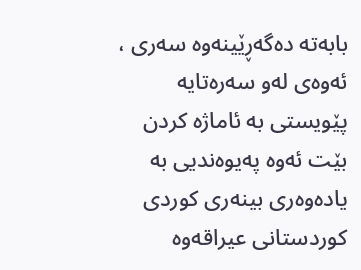بابه‌ته‌ ده‌گه‌ڕێینه‌وه‌ سه‌ری ، ئه‌وه‌ی له‌و سه‌ره‌تایه‌ پێویستی به‌ ئاماژه‌ كردن بێت ئه‌وه‌ په‌یوه‌ندیی به‌ یاده‌وه‌ری بینه‌ری كوردی كوردستانی عیراقه‌وه‌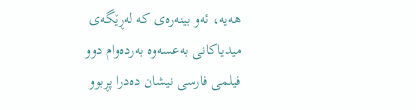هه‌یه‌، ئه‌و بینه‌ره‌ی كه‌ له‌ڕێگه‌ی میدیاكانی به‌عسه‌وه‌ به‌رده‌وام دوو فیلمی فارسی نیشان ده‌درا پڕبوو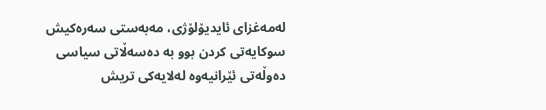له‌مه‌غزای ئایدیۆلۆژی، مه‌به‌ستی سه‌ره‌كیش سوكایه‌تی كردن بوو به‌ ده‌سه‌ڵاتی سیاسی ده‌وڵه‌تی ئێرانیه‌وه‌ له‌لایه‌كی تریش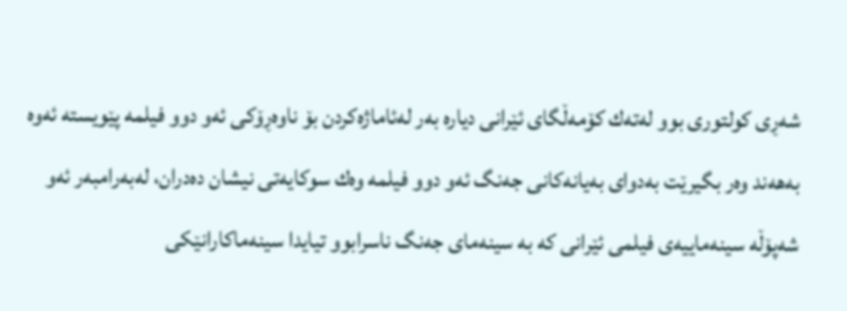شه‌ڕی كولتوری بوو له‌ته‌ك كۆمه‌ڵگای ئێرانی دیاره‌ به‌ر له‌ئاماژه‌كردن بۆ ناوه‌ڕۆكی ئه‌و دوو فیلمه‌ پێویسته‌ ئه‌وه‌ به‌هه‌ند وه‌ر بگیرێت به‌دوای به‌یانه‌كانی جه‌نگ ئه‌و دوو فیلمه‌ وه‌ك سوكایه‌تی نیشان ده‌دران، له‌به‌رامبه‌ر ئه‌و شه‌پۆڵه‌ سینه‌ماییه‌ی فیلمی ئێرانی كه‌ به‌ سینه‌مای جه‌نگ ناسرابوو تیایدا سینه‌ماكارانێكی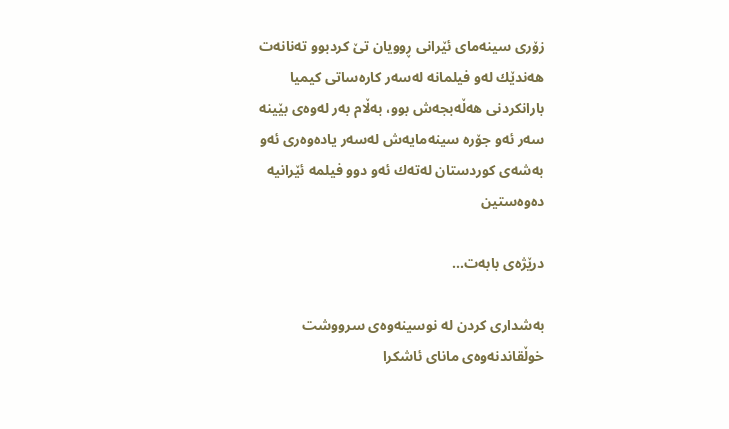زۆری سینه‌مای ئێرانی ڕوویان تێ‌ كردبوو ته‌نانه‌ت هه‌ندێك له‌و فیلمانه‌ له‌سه‌ر كاره‌ساتی كیمیا بارانكردنی هه‌ڵه‌بجه‌ش بوو، به‌ڵام به‌ر له‌وه‌ی بێینه‌ سه‌ر ئه‌و جۆره‌ سینه‌مایه‌ش له‌سه‌ر یاده‌وه‌ری ئه‌و به‌شه‌ی كوردستان له‌ته‌ك ئه‌و دوو فیلمه‌ ئێرانیه‌ ده‌وه‌ستین

درێژه‌ی بابه‌ت...

به‌شداری كردن له‌ نوسینه‌وه‌ی سرووشت خوڵقاندنه‌وه‌ی مانای ئاشكرا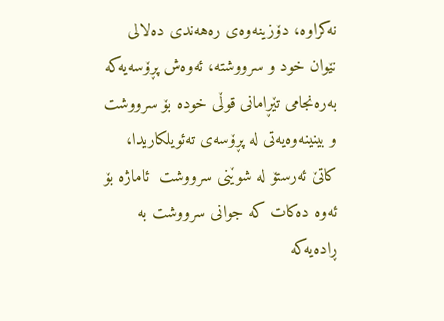نه‌كراوه‌، دۆزینه‌وه‌ی ره‌هه‌ندی ده‌لالی نێوان خود و سرووشته‌، ئه‌وه‌ش پڕۆسه‌یه‌كه‌ به‌ره‌نجامی تێڕامانی قوڵی خوده‌ بۆ سرووشت و بینینه‌وه‌یه‌تی له‌ پڕۆسه‌ی ته‌ئویلكاریدا، كاتێ‌ ئه‌رستۆ له‌ شوێنی سرووشت  ئاماژه‌ بۆ ئه‌وه‌ ده‌كات كه‌ جوانی سرووشت به‌ ڕاده‌یه‌كه‌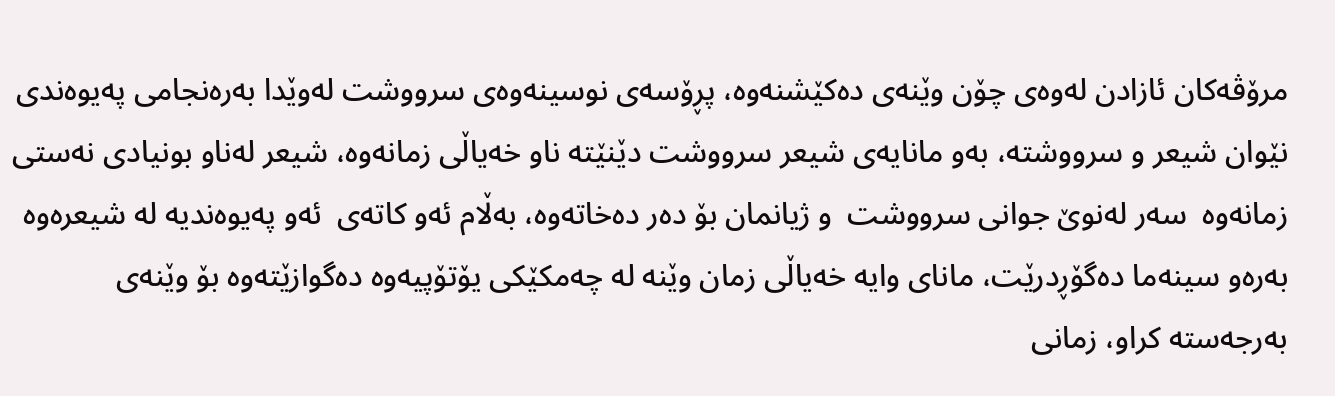مرۆڤه‌كان ئازادن له‌وه‌ی چۆن وێنه‌ی ده‌كێشنه‌وه‌، پڕۆسه‌ی نوسینه‌وه‌ی سرووشت له‌وێدا به‌ره‌نجامی په‌یوه‌ندی نێوان شیعر و سرووشته‌، به‌و مانایه‌ی شیعر سرووشت دێنێته‌ ناو خه‌یاڵی زمانه‌وه‌، شیعر له‌ناو بونیادی نه‌ستی زمانه‌وه‌  سه‌ر له‌نوێ‌ جوانی سرووشت  و ژیانمان بۆ ده‌ر ده‌خاته‌وه‌، به‌ڵام ئه‌و كاته‌ی  ئه‌و په‌یوه‌ندیه‌ له‌ شیعره‌وه‌ به‌ره‌و سینه‌ما ده‌گۆڕدرێت، مانای وایه‌ خه‌یاڵی زمان وێنه‌ له‌ چه‌مكێكی یۆتۆپیه‌وه‌ ده‌گوازێته‌وه‌ بۆ وێنه‌ی به‌رجه‌سته‌ كراو، زمانی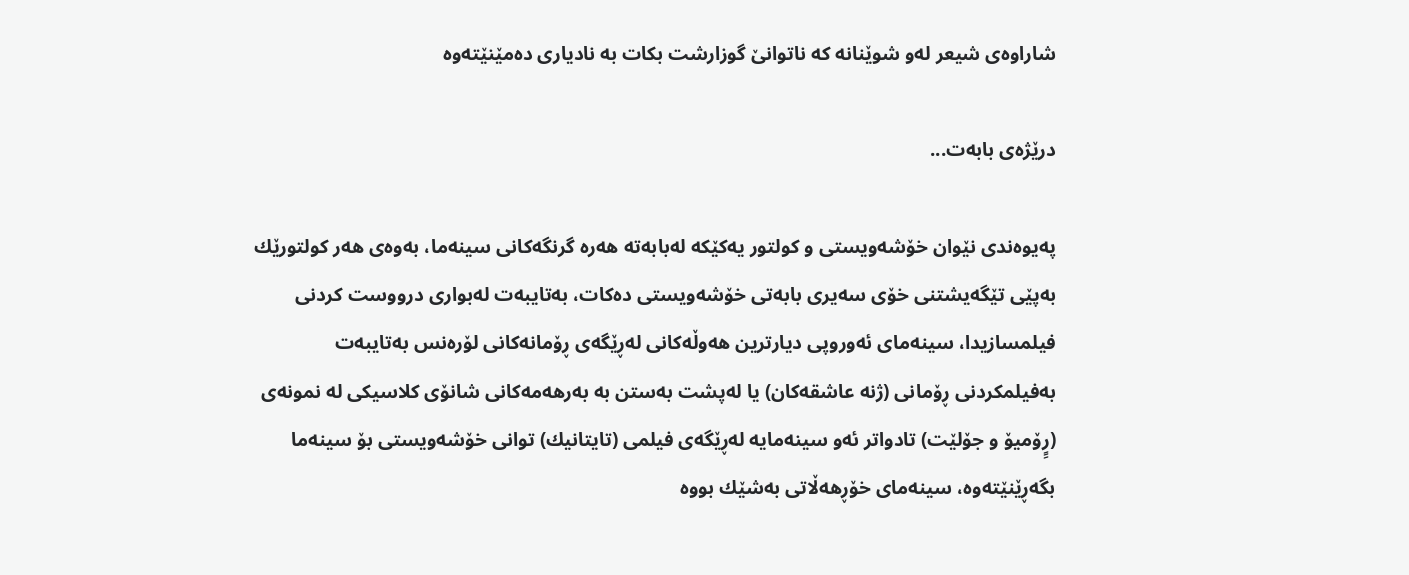شاراوه‌ی شیعر له‌و شوێنانه‌ كه‌ ناتوانێ‌ گوزارشت بكات به‌ نادیاری ده‌مێنێته‌وه

درێژه‌ی بابه‌ت...

په‌یوه‌ندی نێوان خۆشه‌ویستی و كولتور یه‌كێكه‌ له‌بابه‌ته‌ هه‌ره‌ گرنگه‌كانی سینه‌ما، به‌وه‌ی هه‌ر كولتورێك به‌پێی تێگه‌یشتنی خۆی سه‌یری بابه‌تی خۆشه‌ویستی ده‌كات، به‌تایبه‌ت له‌بواری درووست كردنی فیلمسازیدا، سینه‌مای ئه‌وروپی دیارترین هه‌وڵه‌كانی له‌ڕێگه‌ی ڕۆمانه‌كانی لۆره‌نس به‌تایبه‌ت به‌فیلمكردنی ڕۆمانی (ژنه‌ عاشقه‌كان) یا له‌پشت به‌ستن به‌ به‌رهه‌مه‌كانی شانۆی كلاسیكی له‌ نمونه‌ی (رٍِۆمیۆ و جۆلێت) تادواتر ئه‌و سینه‌مایه‌ له‌ڕێگه‌ی فیلمی (تایتانیك) توانی خۆشه‌ویستی بۆ سینه‌ما بگه‌ڕێنێته‌وه‌، سینه‌مای خۆڕهه‌ڵاتی به‌شێك بووه‌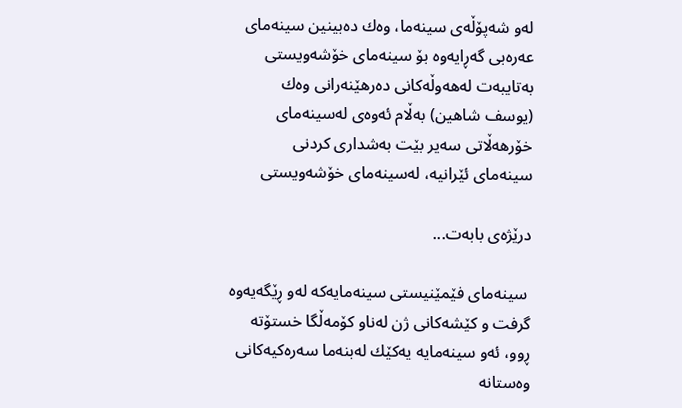له‌و شه‌پۆڵه‌ی سینه‌ما، وه‌ك ده‌بینین سینه‌مای عه‌ره‌بی گه‌ڕایه‌وه‌ بۆ سینه‌مای خۆشه‌ویستی به‌تایبه‌ت له‌هه‌وڵه‌كانی ده‌رهێنه‌رانی وه‌ك (یوسف شاهین) به‌ڵام ئه‌وه‌ی له‌سینه‌مای خۆرهه‌ڵاتی سه‌یر بێت به‌شداری كردنی سینه‌مای ئێرانیه‌، له‌سینه‌مای خۆشه‌ویستی

درێژه‌ی بابه‌ت...

 سینه‌مای فێمێنیستی سینه‌مایه‌كه‌ له‌و ڕێگه‌یه‌وه‌ گرفت و كێشه‌كانی ژن له‌ناو كۆمه‌ڵگا خستۆته‌ ڕوو، ئه‌و سینه‌مایه‌ یه‌كێك له‌بنه‌ما سه‌ره‌كیه‌كانی وه‌ستانه‌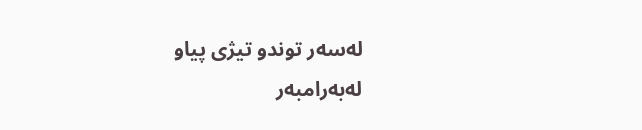له‌سه‌ر توندو تیژی پیاو له‌به‌رامبه‌ر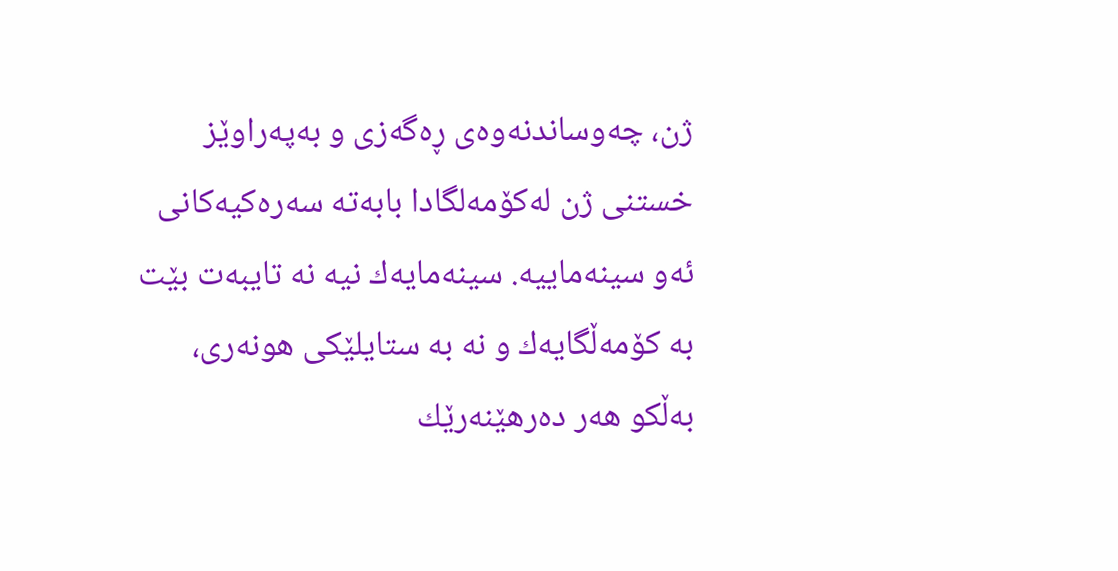ژن، چه‌وساندنه‌وه‌ی ڕه‌گه‌زی و به‌په‌راوێز خستنی ژن له‌كۆمه‌لگادا بابه‌ته‌ سه‌ره‌كیه‌كانی ئه‌و سینه‌ماییه‌. سینه‌مایه‌ك نیه‌ نه‌ تایبه‌ت بێت به‌ كۆمه‌ڵگایه‌ك و نه‌ به‌ ستایلێكی هونه‌ری، به‌ڵكو هه‌ر ده‌رهێنه‌رێك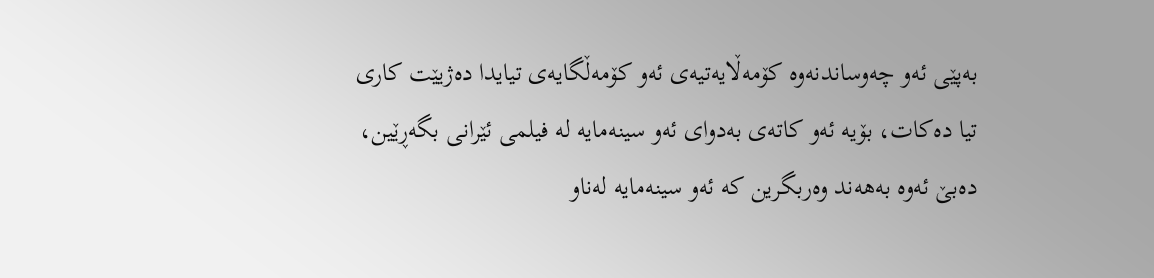به‌پێی ئه‌و چه‌وساندنه‌وه‌ كۆمه‌ڵایه‌تیه‌ی ئه‌و كۆمه‌ڵگایه‌ی تیایدا ده‌ژیێت كاری تیا ده‌كات، بۆیه‌ ئه‌و كاته‌ی به‌دوای ئه‌و سینه‌مایه‌ له‌ فیلمی ئێرانی بگه‌ڕێین، ده‌بێ‌ ئه‌وه‌ به‌هه‌ند وه‌ربگرین كه‌ ئه‌و سینه‌مایه‌ له‌ناو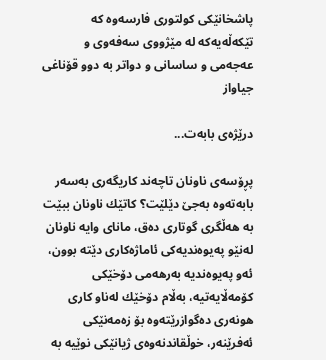پاشخانێكی كولتوری فارسه‌وه‌ كه‌ تێكه‌ڵه‌یه‌كه‌ له‌ مێژووی سه‌فه‌وی و عه‌جه‌می و ساسانی و دواتر به‌ دوو قۆناغی جیاواز

درێژه‌ی بابه‌ت...

پڕۆسه‌ی ناونان تاچه‌ند كاریگه‌ری به‌سه‌ر بابه‌ته‌وه‌ به‌جێ‌ دێلێت؟ كاتێك ناونان ببێت به‌ هه‌ڵگری گوتاری ده‌ق، مانای وایه‌ ناونان له‌نێو په‌یوه‌ندیه‌كی ئاماژه‌كاری دێته‌ بوون، ئه‌و په‌یوه‌ندیه‌ به‌رهه‌می دۆخێكی كۆمه‌ڵایه‌تیه‌، به‌ڵام دۆخێك له‌ناو كاری هونه‌ری ده‌گوازرێته‌وه‌ بۆ زه‌مه‌نێكی ئه‌فرێنه‌ر، خوڵقاندنه‌وه‌ی ژیانێكی نوێیه‌ به‌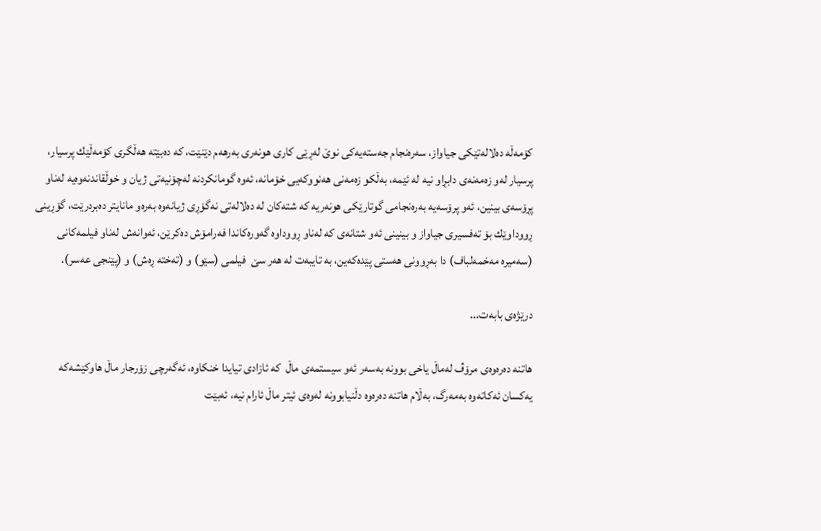كۆمه‌ڵه‌ ده‌لاله‌تێكی جیاواز، سه‌ره‌نجام جه‌سته‌یه‌كی نوێ‌ له‌ڕێی كاری هونه‌ری به‌رهه‌م دێنێت، كه‌ ده‌بێته‌ هه‌ڵگری كۆمه‌ڵێك پرسیار، پرسیار له‌و زه‌مه‌نه‌ی دابڕاو نیه‌ له‌ ئێمه‌، به‌ڵكو زه‌مه‌نی هه‌نووكه‌یی خۆمانه‌، ئه‌وه‌ گومانكردنه‌ له‌چۆنیه‌تی ژیان و خوڵقاندنه‌وه‌یه‌ له‌ناو پڕۆسه‌ی بینین، ئه‌و پرۆسه‌یه‌ به‌ره‌نجامی گوتارێكی هونه‌ریه‌ كه‌ شته‌كان له‌ ده‌لاله‌تی نه‌گۆڕی ژیانه‌وه‌ به‌ره‌و مانایتر ده‌بردرێت، گۆڕینی ڕووداوێك بۆ ته‌فسیری جیاواز و بینینی ئه‌و شتانه‌ی كه‌ له‌ناو ڕووداوه‌ گه‌وره‌كاندا فه‌رامۆش ده‌كرێن، ئه‌وانه‌ش له‌ناو فیلمه‌كانی (سه‌میره‌ مه‌خمه‌لباف) دا به‌ڕوونی هه‌ستی پێده‌كه‌ین، به‌ تایبه‌ت له‌ هه‌ر سێ‌  فیلمی (سێو) و (ته‌خته‌ ڕه‌ش) و (پێنجی عه‌سر).

درێژه‌ی بابه‌ت...

هاتنه‌ ده‌ره‌وه‌ی مرۆڤ له‌ماڵ یاخی بوونه‌ به‌سه‌ر ئه‌و سیستمه‌ی ماڵ  كه‌ ئازادی تیایدا خنكاوه‌، ئه‌گه‌رچی زۆرجار ماڵ هاوكێشه‌كه‌ یه‌كسان ئه‌كاته‌وه‌ به‌مه‌رگ، به‌ڵام هاتنه‌ ده‌ره‌وه‌ دڵنیابوونه‌ له‌وه‌ی ئیتر ماڵ ئارام نیه‌، ئه‌بێت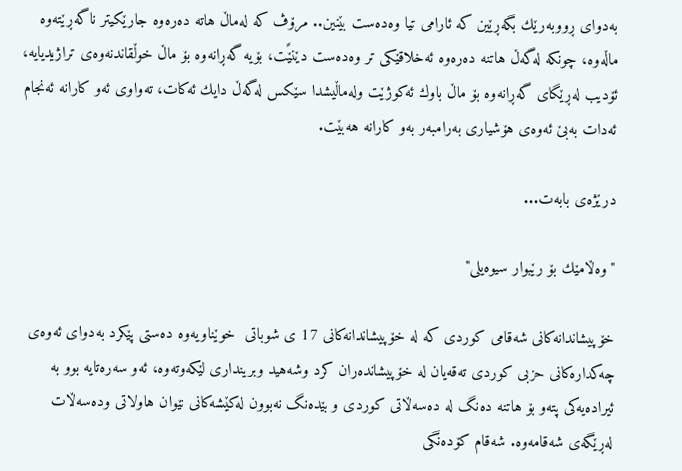به‌دوای ڕووبه‌رێك بگه‌ڕێین كه‌ ئارامی تیا وه‌ده‌ست بێنین.. مرۆڤ كه‌ له‌ماڵ هاته‌ ده‌ره‌وه‌ جارێكیتر ناگه‌ڕێته‌وه‌ ماڵه‌وه‌، چونكه‌ له‌گه‌ڵ هاتنه‌ ده‌ره‌وه‌ ئه‌خلاقێكی تر وه‌ده‌ست دێنێًت، بۆیه‌ گه‌ڕانه‌وه‌ بۆ ماڵ خوڵقاندنه‌وه‌ی تراژیدیایه‌، ئۆدیب له‌ڕێگای گه‌ڕانه‌وه‌ بۆ ماڵ باوك ئه‌كوژێت وله‌ماڵیشدا سێكس له‌گه‌ڵ دایك ئه‌كات، ته‌واوی ئه‌و كارانه‌ ئه‌نجام ئه‌دات به‌بێ‌ ئه‌وه‌ی هۆشیاری به‌رامبه‌ر به‌و كارانه‌ هه‌بێت.

درێژه‌ی بابه‌ت...

"وه‌ڵامێك بۆ رێبوار سیوه‌یلی"

خۆپیشاندانه‌كانی شه‌قامی كوردی كه‌ له‌ خۆپیشاندانه‌كانی 17 ی شوباتی  خوێناویه‌وه‌ ده‌ستی پێكرد به‌دوای ئه‌وه‌ی چه‌كداره‌كانی حزبی كوردی ته‌قه‌یان له‌ خۆپیشانده‌ران كرد وشه‌هید وبرینداری لێكه‌وته‌وه‌، ئه‌و سه‌ره‌تایه‌ بوو به‌ ئیراده‌یه‌كی پته‌و بۆ هاتنه‌ ده‌نگ له‌ ده‌سه‌ڵاتی كوردی و بێده‌نگ نه‌بوون له‌كێشه‌كانی نێوان هاولاتی وده‌سه‌ڵات له‌ڕێگه‌ی شه‌قامه‌وه‌. شه‌قام كۆده‌نگی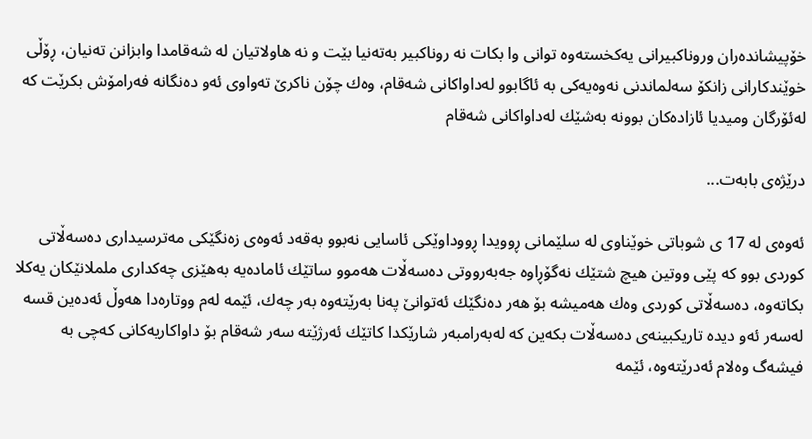خۆپیشانده‌ران وروناكبیرانی یه‌كخسته‌وه‌ توانی وا بكات نه‌ روناكبیر به‌ته‌نیا بێت و نه‌ هاولاتیان له‌ شه‌قامدا وابزانن ته‌نیان، ڕۆڵی خوێندكارانی زانكۆ سه‌لماندنی نه‌وه‌یه‌كی به‌ ئاگابوو له‌داواكانی شه‌قام، وه‌ك چۆن ناكرێ‌ ته‌واوی ئه‌و ده‌نگانه‌ فه‌رامۆش بكرێت كه‌ له‌ئۆرگان ومیدیا ئازاده‌كان بوونه‌ به‌شێك له‌داواكانی شه‌قام

درێژه‌ی بابه‌ت...

ئه‌وه‌ی له‌ 17 ی شوباتی خوێناوی له‌ سلێمانی ڕوویدا ڕووداوێكی ئاسایی نه‌بوو به‌قه‌د ئه‌وه‌ی زه‌نگێكی مه‌ترسیداری ده‌سه‌ڵاتی كوردی بوو كه‌ پێی ووتین هیچ شتێك نه‌گۆڕاوه‌ جه‌به‌رووتی ده‌سه‌ڵات هه‌موو ساتێك ئاماده‌یه‌ به‌هێزی چه‌كداری ململانێكان یه‌كلا بكاته‌وه‌، ده‌سه‌ڵاتی كوردی وه‌ك هه‌میشه‌ بۆ هه‌ر ده‌نگێك ئه‌توانێ‌ په‌نا به‌رێته‌وه‌ به‌ر چه‌ك، ئێمه‌ له‌م ووتاره‌دا هه‌وڵ ئه‌ده‌ین قسه‌ له‌سه‌ر ئه‌و دیده‌ تاریكبینه‌ی ده‌سه‌ڵات بكه‌ین كه‌ له‌به‌رامبه‌ر شارێكدا كاتێك ئه‌رژێته‌ سه‌ر شه‌قام بۆ داواكاریه‌كانی كه‌چی به‌ فیشه‌گ وه‌لام ئه‌درێته‌وه‌، ئێمه‌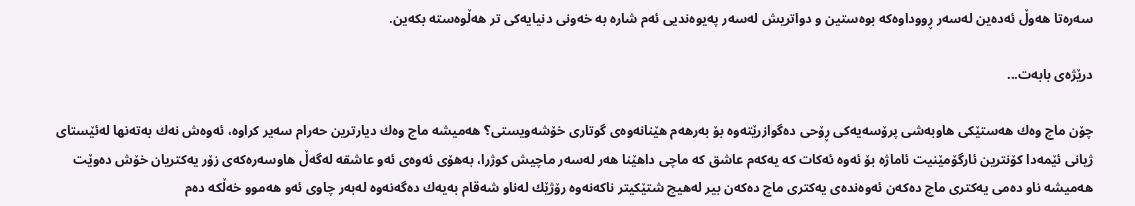سه‌ره‌تا هه‌وڵ ئه‌ده‌ین له‌سه‌ر ڕووداوه‌كه‌ بوه‌ستین و دواتریش له‌سه‌ر په‌یوه‌ندیی ئه‌م شاره‌ به‌ خه‌ونی دنیایه‌كی تر هه‌ڵوه‌سته‌ بكه‌ین.

درێژه‌ی بابه‌ت...

چۆن ماچ وه‌ك هه‌ستێكی هاوبه‌شی پرۆسه‌یه‌كی ڕۆحی ده‌گوازرێته‌وه‌ بۆ به‌رهه‌م هێنانه‌وه‌ی گوتاری خۆشه‌ویستی؟ هه‌میشه‌ ماچ وه‌ك دیارترین حه‌رام سه‌یر كراوه‌، ئه‌وه‌ش نه‌ك به‌ته‌نها له‌ئێستای ژیانی ئێمه‌دا كۆنترین ئارگۆمێنیت ئاماژه‌ بۆ ئه‌وه‌ ئه‌كات كه‌ یه‌كه‌م عاشق كه‌ ماچی داهێنا هه‌ر له‌سه‌ر ماچیش كوژرا، به‌هۆی ئه‌وه‌ی ئه‌و عاشقه‌ له‌گه‌ڵ هاوسه‌ره‌كه‌ی زۆر یه‌كتریان خۆش ده‌وێت هه‌میشه‌ ناو ده‌می یه‌كتری ماچ ده‌كه‌ن ئه‌وه‌نده‌ی یه‌كتری ماچ ده‌كه‌ن بیر له‌هیچ شتێكیتر ناكه‌نه‌وه‌ رۆژێك له‌ناو شه‌قام به‌یه‌ك ده‌گه‌نه‌وه‌ له‌به‌ر چاوی ئه‌و هه‌موو خه‌ڵكه‌ ده‌م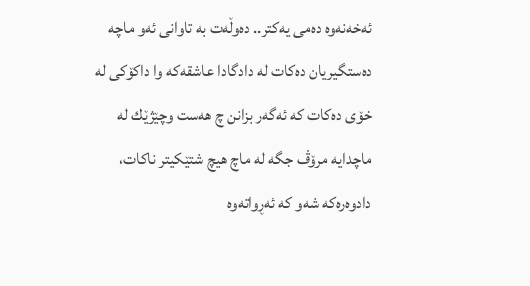ئه‌خه‌نه‌وه‌ ده‌می یه‌كتر.. ده‌وڵه‌ت به‌ تاوانی ئه‌و ماچه‌ ده‌ستگیریان ده‌كات له‌ دادگادا عاشقه‌كه‌ وا داكۆكی له‌ خۆی ده‌كات كه‌ ئه‌گه‌ر بزانن چ هه‌ست وچێژێك له‌ ماچدایه‌ مرۆڤ جگه‌ له‌ ماچ هیچ شتێكیتر ناكات، دادوه‌ره‌كه‌ شه‌و كه‌ ئه‌ڕواته‌وه‌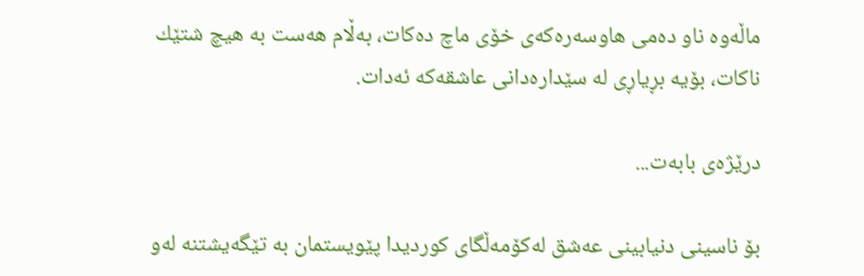ماڵه‌وه‌ ناو ده‌می هاوسه‌ره‌كه‌ی خۆی ماچ ده‌كات، به‌ڵام هه‌ست به‌ هیچ شتێك ناكات، بۆیه‌ بڕیاڕی له‌ سێداره‌دانی عاشقه‌كه‌ ئه‌دات.

درێژه‌ی بابه‌ت...

بۆ ناسینی دنیابینی عه‌شق له‌كۆمه‌ڵگای كوردیدا پێویستمان به‌ تێگه‌یشتنه‌ له‌و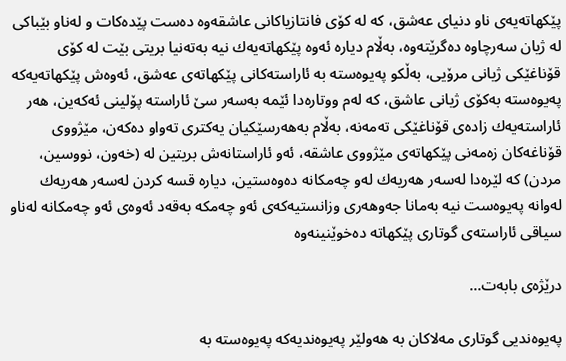پێكهاته‌یه‌ی ناو دنیای عه‌شق، كه‌ له‌ كۆی فانتازیاكانی عاشقه‌وه‌ ده‌ست پێده‌كات و له‌ناو بێباكی له‌ ژیان سه‌رچاوه‌ ده‌گرێته‌وه‌، به‌ڵام دیاره‌ ئه‌وه‌ پێكهاته‌یه‌ك نیه‌ به‌ته‌نیا بریتی بێت له‌ كۆی قۆناغێكی ژیانی مرۆیی، به‌ڵكو په‌یوه‌سته‌ به‌ ئاراسته‌كانی پێكهاته‌ی عه‌شق، ئه‌وه‌ش پێكهاته‌یه‌كه‌ په‌یوه‌سته‌ به‌كۆی ژیانی عاشق، كه‌ له‌م ووتاره‌دا ئێمه‌ به‌سه‌ر سێ‌ ئاراسته‌ پۆلینی ئه‌كه‌ین، هه‌ر ئاراسته‌یه‌ك زاده‌ی قۆناغێكی ته‌مه‌نه‌، به‌ڵام به‌هه‌رسێكیان یه‌كتری ته‌واو ده‌كه‌ن، مێژووی قۆناغه‌كان زه‌مه‌نی پێكهاته‌ی مێژووی عاشقه‌، ئه‌و ئاراستانه‌ش بریتین له‌ (خه‌ون، نووسین، مردن) كه‌ لێره‌دا له‌سه‌ر هه‌ریه‌ك له‌و چه‌مكانه‌ ده‌وه‌ستین، دیاره‌ قسه‌ كردن له‌سه‌ر هه‌ریه‌ك له‌وانه‌ په‌یوه‌ست نیه‌ به‌مانا جه‌وهه‌ری وزانستیه‌كه‌ی ئه‌و چه‌مكه‌ به‌قه‌د ئه‌وه‌ی ئه‌و چه‌مكانه‌ له‌ناو سیاقی ئاراسته‌ی گوتاری پێكهاته‌ ده‌خوێنینه‌وه‌

درێژه‌ی بابه‌ت...

په‌یوه‌ندیی گوتاری مه‌لاكان به‌ هه‌ولێر په‌یوه‌ندیه‌كه‌ په‌یوه‌سته‌ به‌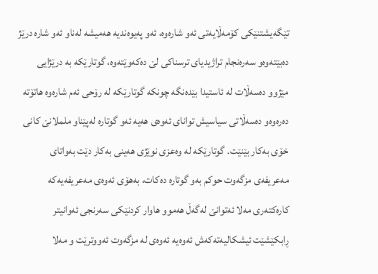تێگه‌یشتنێكی كۆمه‌ڵایه‌تی ئه‌و شاره‌وه‌، ئه‌و په‌یوه‌ندیه‌ هه‌میشه‌ له‌ناو ئه‌و شاره‌ درێژ ده‌بێته‌وه‌و سه‌ره‌نجام تراژیدیای ترسناكی لێ‌ ده‌كه‌وێته‌وه‌، گوتارێكه‌ به‌ درێژایی مێژوو ده‌سه‌ڵات له‌ ئاستیدا بێده‌نگه‌ چونكه‌ گوتارێكه‌ له‌ رۆحی ئه‌م شاره‌وه‌ هاتۆته‌ ده‌ره‌وه‌و ده‌سه‌ڵاتی سیاسیش توانای ئه‌وه‌ی هه‌یه‌ ئه‌و گوتاره‌ له‌پێناو ململانێ‌ كانی خۆی به‌كار بێنێت. گوتارێكه‌ له‌ وه‌عزی نوێژی هه‌ینی به‌كار دێت به‌واتای مه‌عریفه‌ی مزگه‌وت حوكم به‌و گوتاره‌ ده‌كات، به‌هۆی ئه‌وه‌ی مه‌عریفه‌یه‌كه‌ كاره‌كته‌ری مه‌لا ئه‌توانێ‌ له‌گه‌ڵ هه‌موو هاوار كردنێكی سه‌رنجی ئه‌وانیتر ڕابكێشێت ئیشكالیه‌ته‌كه‌ش ئه‌وه‌یه‌ ئه‌وه‌ی له‌ مزگه‌وت ئه‌ووترێت و مه‌لا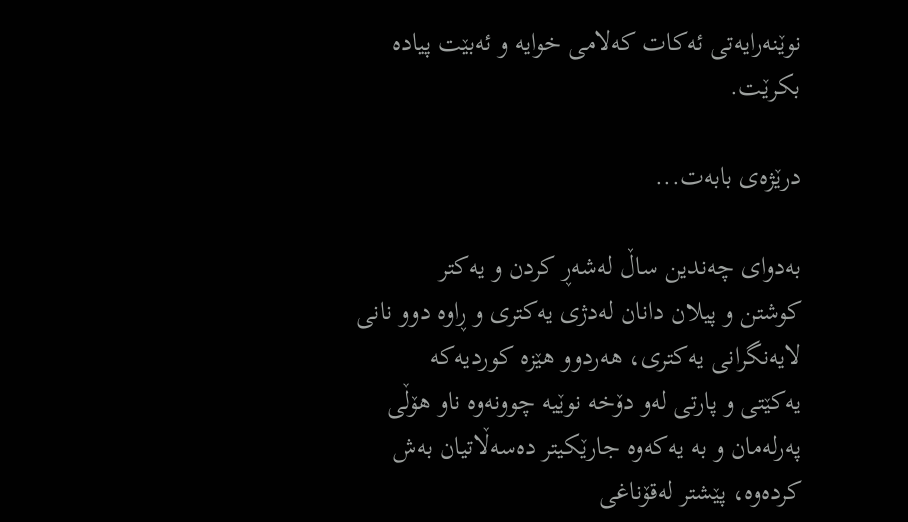نوێنه‌رایه‌تی ئه‌كات كه‌لامی خوایه‌ و ئه‌بێت پیاده‌ بكرێت.

درێژه‌ی بابه‌ت...

به‌دوای چه‌ندین ساڵ له‌شه‌ڕ كردن ‌و یه‌كتر كوشتن ‌و پیلان دانان له‌دژی یه‌كتری ‌و ڕاوه‌ دوو نانی لایه‌نگرانی یه‌كتری، هه‌ردوو هێزه‌ كوردیه‌كه‌ یه‌كێتی ‌و پارتی له‌و دۆخه‌ نوێیه‌ چوونه‌وه‌ ناو هۆڵی په‌رله‌مان ‌و به‌ یه‌كه‌وه‌ جارێكیتر ده‌سه‌ڵاتیان به‌ش كرده‌وه‌، پێشتر له‌قۆناغی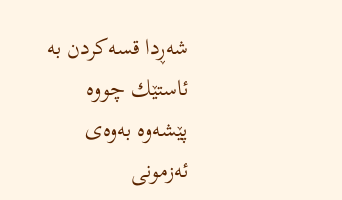شه‌ڕدا قسه‌كردن به‌ ئاستێك چووه‌ پێشه‌وه‌ به‌وه‌ی ئه‌زمونی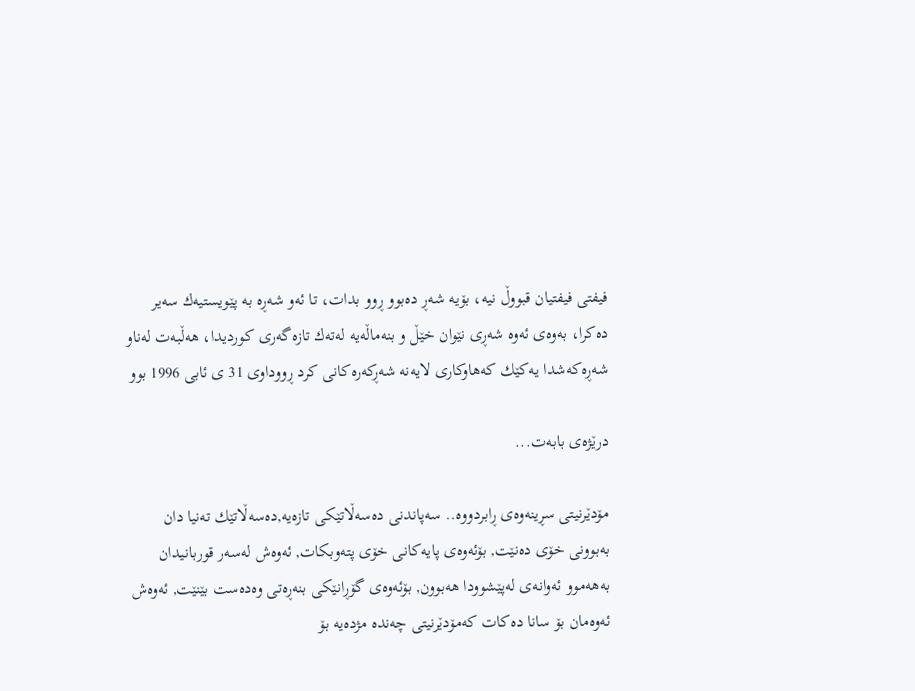فیفتی فیفتیان قبووڵ نیه‌، بۆیه‌ شه‌ڕ ده‌بوو ڕوو بدات، تا ئه‌و شه‌ڕه‌ به‌ پێویستیه‌ك سه‌یر ده‌كرا، به‌وه‌ی ئه‌وه‌ شه‌ڕی نێوان خێڵ ‌و بنه‌ماڵه‌یه‌ له‌ته‌ك تازه‌گه‌ری كوردیدا، هه‌ڵبه‌ت له‌ناو شه‌ڕه‌كه‌شدا یه‌كێك كه‌هاوكاری لایه‌نه‌ شه‌ڕكه‌ره‌كانی كرد ڕووداوی 31 ی ئابی 1996 بوو

درێژه‌ی بابه‌ت...

مۆدێرنیتی سڕینه‌وه‌ی ڕابردووه‌.. سه‌پاندنی ده‌سه‌ڵاتێكی تازه‌یه‌,ده‌سه‌ڵاتێك ته‌نیا دان به‌بوونی خۆی ده‌نێت, بۆئه‌وه‌ی پایه‌كانی خۆی پته‌وبكات, ئه‌وه‌ش له‌سه‌ر قوربانیدان به‌هه‌موو ئه‌وانه‌ی له‌پێشوودا هه‌بوون, بۆئه‌وه‌ی گۆڕانێكی بنه‌ڕه‌تی وه‌ده‌ست بێنێت, ئه‌وه‌ش ئه‌وه‌مان بۆ سانا ده‌كات كه‌مۆدێرنیتی چه‌نده‌ مژده‌یه‌ بۆ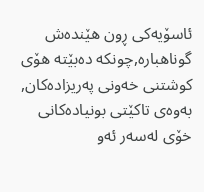ئاسۆیه‌كی ڕون هێنده‌ش گوناهباره‌,چونكه‌ ده‌بێته‌ هۆی كوشتنی خه‌ونی په‌ریزاده‌كان, به‌وه‌ی تاكێتی بونیاده‌كانی خۆی له‌سه‌ر ئه‌و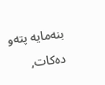بنه‌مایه‌ پته‌و ده‌كات,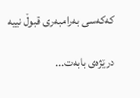كه‌كه‌سی به‌رامبه‌ری قبوڵ نییه

درێژه‌ی بابه‌ت...